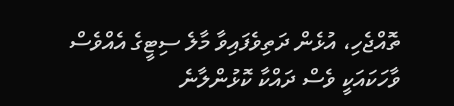ތޮއްޖެހި، އުޅެން ދަތިވެފައިވާ މާލެ ސިޓީގެ އެއްވެސް ވާހަކައަކީ ވެސް ދައްކާ ކޮޅުންލާނެ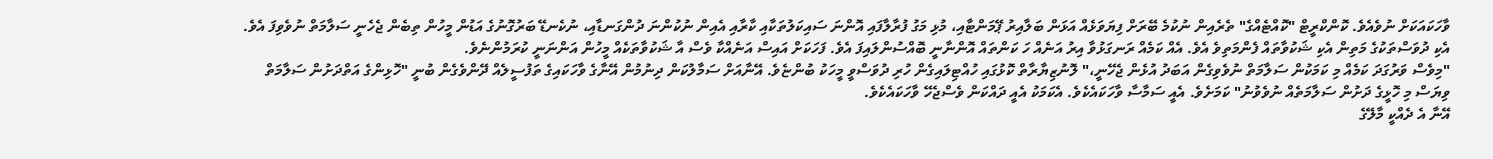ވާހަކައަކަށް ނުވެއެވެ. ކޮންކްރީޓް "ކޮއްޓެއްގެ" ތެރެއިން ނުކުމެ ބޭރަށް ފިޔަވަޅެއް އަޅަން ބަލާއިރު ޕޭމަންޓާއި، މުޅި މަގު ފުރާލާފައި އޮންނަ ސައިކަލުތަކާއި ކާރާއި އެއިން ނުކުންނަ ދުންގަނޑާއި، ނުކެނޑޭ ބަރުގޮނުގެ އަޑުން މީހުން ތިބެން ޖެހެނީ ސަލާމަތް ނުވެވިފަ އެވެ. އެކި ދުވަސްތަކުގެ މަތިން އެކި ޝަކުވާތައް ފެންމަތިވެ އެވެ. އެއް ކަމެއް ރަނގަޅުވާ އިރު އަނެއް ހަ ކަންތައް އޮންނާނީ ބޮއްސުންލައިފަ އެވެ. ފަހަކަށް އައިސް އަނެއްކާ ވެސް އާ ޝަކުވާތަކެއް މީހުން އަންނަނީ ކުރަމުންނެވެ.
"މިވެސް ވަރުގަދަ ކަމެއް މި ކަމަކުން ސަލާމަތް ނުވެވިގެން އަބަދު އުޅެން ޖެހޭނީ،" ލޮނުޒިޔާރާތް ކޮޅުގައި ހުއްޓިލައިގެން ހުރި ދުވަސްވީ މީހަކު ބުންޏެވެ. އޭނާއަށް ސަމާލުކަން ދިނުމުން އޭނާގެ ވާހަކައިގެ ތަފުސީލެއް ދޭންވެގެން ބުނީ "ހޮޅިންގެ އަތްދަށުން ސަލާމަތް ވިޔަސް މި ހޮޅީގެ ދަށުން ސަލާމަތެއް ނުވެވުނު" ކަމަށެވެ. އެއީ ސަމާސާ ވާހަކައެކެވެ. އެކަމަކު އެއީ ދައްކަން ވެސްޖެހޭ ވާހަކައެކެވެ.
އޭނާ އެ ދެއްކީ މާލޭގެ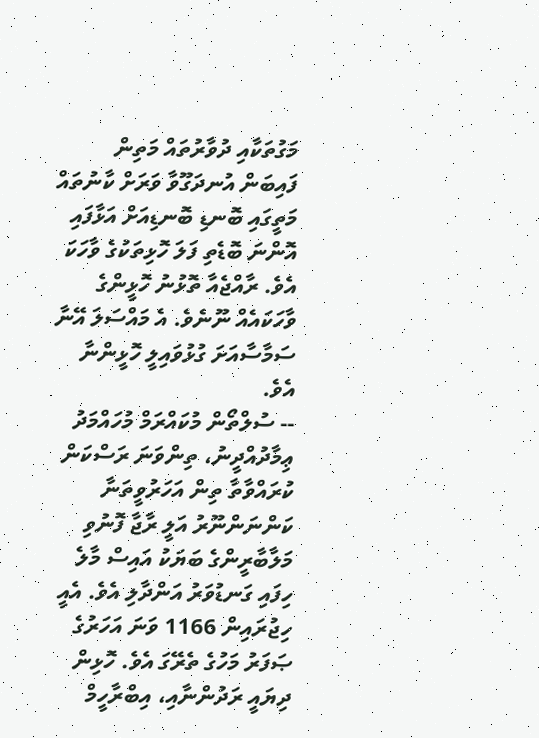މަގުތަކާއި ދުވާރުތައް މަތިން ފައިބަން އުނދަގޫވާ ވަރަށް ކާނުތައް މަތީގައި ބޮނޑި ބޮނޑިއަށް އަޅާފައި އޮންނަ ބޮޑެތި ފަލަ ހޮޅިތަކުގެ ވާހަކަ އެވެ. ރާއްޖެއާ ތޮޅުނު ހޮޅީންގެ ވާހަކައެއް ނޫނެވެ. އެ މައްސަލަ އޭނާ ސަމާސާއަށަ ގުޅުވައިލީ ހޮޅީންނާ އެވެ.
-- ސުލްތޯން މުކައްރަމް މުހައްމަދު ޢިމާދުއްދީނު، ތިންވަނަ ރަސްކަން ކުރައްވާތާ ތިން އަހަރުވީތަނާ ކަންނަންނޫރު އަލީ ރާޖާ ފޮނުވި މަލާބާރީންގެ ބަޔަކު އައިސް މާލެ ހިފައި ގަނޑުވަރު އަންދާލި އެވެ. އެއީ ހިޖުރައިން 1166 ވަނަ އަހަރުގެ ޞަފަރު މަހުގެ ތެރޭގަ އެވެ. ހޮޅިން ދިޔައީ ރަދުންނާއި، އިބްރާހީމް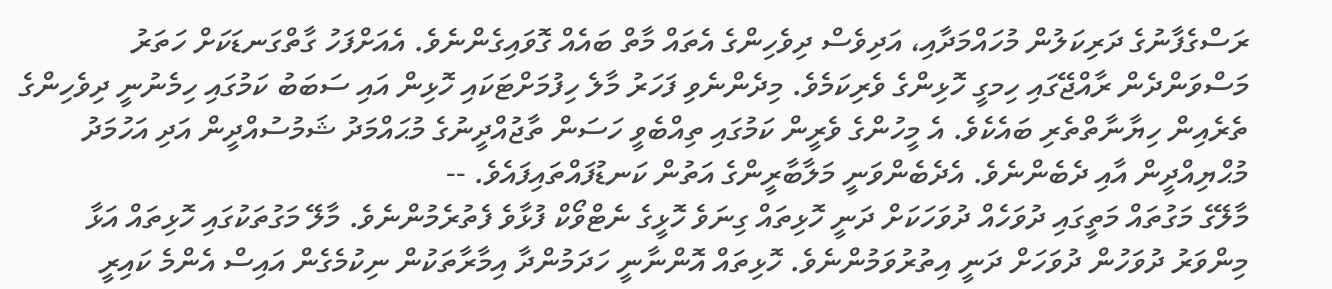ރަސްގެފާނުގެ ދަރިކަލުން މުހައްމަދާއި، އަދިވެސް ދިވެހިންގެ އެތައް މާތް ބައެއް ގޮވައިގެންނެވެ. އެއަށްފަހު ގާތްގަނޑަކަށް ހަތަރު މަސްވަންދެން ރާއްޖޭގައި ހިމގީ ހޮޅިންގެ ވެރިކަމެވެ. މިދެންނެވި ފަހަރު މާލެ ހިފުމަށްޓަކައި ހޮޅިން އައި ސަބަބު ކަމުގައި ހިމެނުނީ ދިވެހިންގެ ތެރެއިން ހިޔާނާތްތެރި ބައެކެވެ. އެ މީހުންގެ ވެރީން ކަމުގައި ތިއްބެވީ ހަސަން ތާޖުއްދީނުގެ މުޙައްމަދު ޝަމުސުއްދީން އަދި އަހުމަދު މުޙްޔިއްދީން އާއި ދެބެންނެވެ. އެދެބެންވަނީ މަލާބާރީންގެ އަތުން ކަނޑުފައްތައިފައެވެ. --
މާލޭގެ މަގުތައް މަތީގައި ދުވަހެއް ދުވަހަކަށް ދަނީ ހޮޅިތައް ގިނަވެ ހޮޅީގެ ނެޓްވޯކް ފުޅާވެ ފެތުރެމުންނެވެ. މާލޭ މަގުތަކުގައި ހޮޅިތައް އަޅާ މިންވަރު ދުވަހުން ދުވަހަށް ދަނީ އިތުރުވަމުންނެވެ. ހޮޅިތައް އޮންނާނީ ހަދަމުންދާ އިމާރާތަކުން ނިކުމެގެން އައިސް އެންމެ ކައިރީ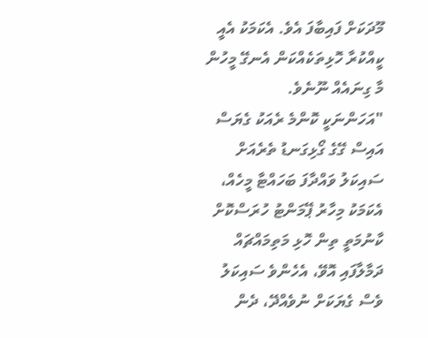މޫދަކަށް ފައިބާފަ އެވެ. އެކަމަކު އެއީ ކީއްކުރާ ހޮޅިތަކެއްކަން އެނގޭ މީހުން މާ ގިނައެއް ނޫނެވެ.
"އަހަންނަކީ ކޮންމެ ރެއަކު ގެޔަސް އައިސް ގޭގެ ގޯޅިގަނޑު ތެރެއަށް ސައިކަލު ވައްދާފަ ބަހައްޓާ މީހެއް، އެކަމަކު މިހާރު ޕޭމަންޓު ހުރަސްކޮށް ކާނުމަތީ ތިން ހޮޅި މަތިމައްޗައް ދަމާލާފައި އޮވޭ، އެހެންވެ ސައިކަލު ވެސް ގެޔަކަށް ނުވެއްދޭ، ދެން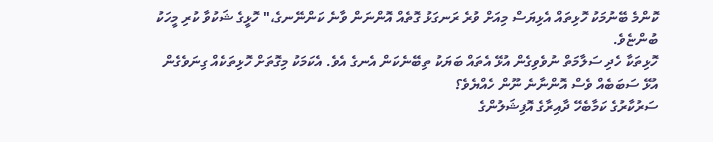ކޮންމެ ބޭނުމަކު ހޮޅިތައް އެޅިޔަސް މިއަށް ވުރެ ރަނގަޅު ގޮތެއް އޮންނަން ވާނެ ކަންނޭނގެ،" ހޮޅީގެ ޝަކުވާ ކުރި މީހަކު ބުންޏެވެ.
ހޮޅިތަކާ ހެދި ސަލާމަތް ނުވެވިގެން އުޅޭ އެތައް ބަޔަކު ތިބޭނެކަން އެނގެ އެވެ. އެކަމަކު މިގޮތަށް ހޮޅިތަކެއް ގިނަވެގެން އުޅޭ ސަބަބެއް ވެސް އޮންނާނެ ނޫން ހެއްޔެވެ؟
ސަރުކާރުގެ ކަމާބެހޭ ދާއިރާގެ އޮފިޝަލުންގެ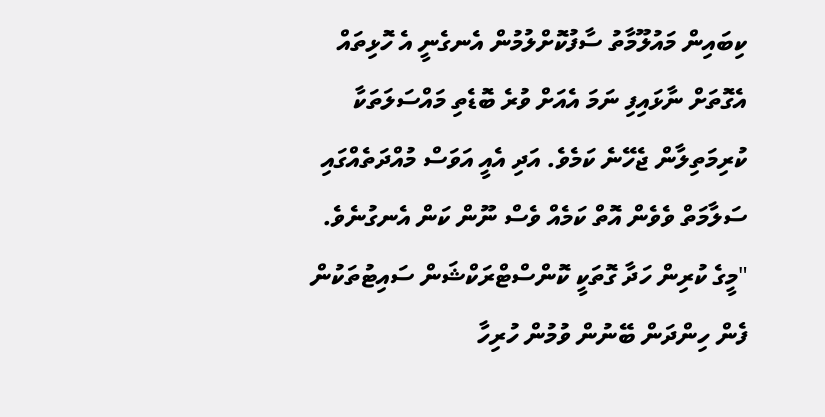ކިބައިން މައުލޫމާތު ސާފުކޮށްލުމުން އެނގެނީ އެ ހޮޅިތައް އެގޮތަށް ނާޅައިފި ނަމަ އެއަށް ވުރެ ބޮޑެތި މައްސަލަތަކާ ކުރިމަތިލާން ޖެހޭނެ ކަމެވެ. އަދި އެއީ އަވަސް މުއްދަތެއްގައި ސަލާމަތް ވެވެން އޮތް ކަމެއް ވެސް ނޫން ކަން އެނގުނެވެ.
"މީގެ ކުރިން ހަދާ ގޮތަކީ ކޮންސްޓްރަކްޝަން ސައިޓުތަކުން ފެން ހިންދަން ބޭނުން ވުމުން ހުރިހާ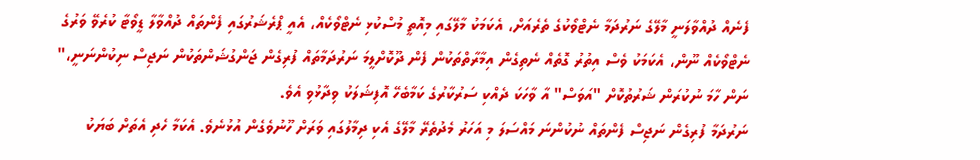ފެނެއް ދުއްވާލަނީ މާލޭގެ ނަރުދަމާ ނެޓްވޯކުގެ ތެރެއަށް، އެކަމަކު މާލޭގައި މިއޮތީ މުސްކުޅި ނެޓްވޯކެއް، އެއީ ޕްރެޝަރުގައި ފެންތައް ދުއްވާލާ ޑީވޯޓާ ކުރެވޭ ވަރުގެ ނެޓްވޯކެއް ނޫން، އެކަމަކު ވެސް އިތުރު ގޮތެއް ނެތިގެން އިމާރާތްތަކުން ފެން ދޫކޮށްލީމަ ނަރުދަމާތައް ފުރިގެން ޖަންގުޝަންތަކުން ނަޖިސް ނިކުންނަނީ،" ނަން ހާމަ ނުކުރަން ޝަރުތުކޮށް "އަވަސް" އާ ވާހަކަ ދެއްކި ސަރުކާރުގެ ކަމާބެހޭ އޮފިޝަލަކު ވިދާޅުވި އެވެ.
ނަރުދަމާ ފުރިގެން ނަޖިސް ފެންތައް ނުކުންނަ މައްސަލަ މި އަހަރު މެދުތެރޭ މާލޭގެ އެކި ދިމާލުގައި ވަރަށް ހޫނުވެގެން އުޅުނެވެ. އެކަމާ ހެދި އެތަށް ބަޔަކު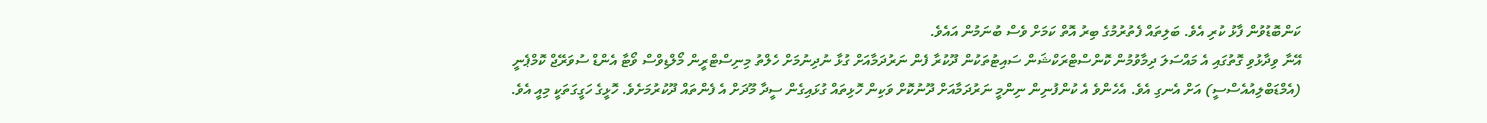ކަންބޮޑުވުން ފާޅު ކުރި އެވެ. ބަލިތައް ފެތުރުމުގެ ބިރު އޮތް ކަމަށް ވެސް ބުނަމުން އައެވެ.
އޭނާ ވިދާޅުވި ގޮތުގައި އެ މައްސަލަ ދިމާވުމުން ކޮންސްޓްރަކްޝަން ސައިޓުތަކުން ދޫކުރާ ފެން ނަރުދަމާއަށް ގުޅާ ނުދިނުމަށް ހެލްތު މިނިސްޓްރީން މޯލްޑިވްސް ވޯޓާ އެންޑް ސުވަރޭޖް ކޮމްޕެނީ (އެމްޑަބްލިއުއެސްސީ) އަށް އެނގި އެވެ. އެހެންވެ އެ ކުންފުނިން ނިންމީ ނަރުދަމާއަށް ދޫނުކޮށް ވަކިން ހޮޅިތައް ގުޅައިގެން ސީދާ މޫދަށް އެ ފެންތައް ދޫކުރުމަށެވެ. ހޮޅީގެ ހަގީގަތަކީ މިއީ އެވެ.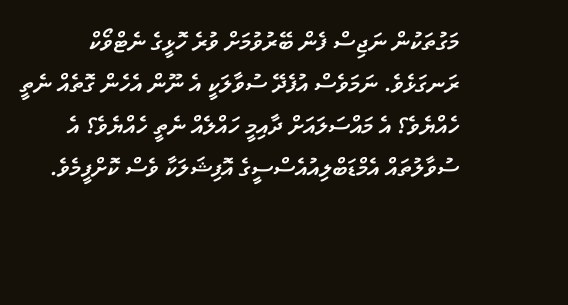މަގުތަކުން ނަޖިސް ފެން ބޭރުވުމަށް ވުރެ ހޮޅީގެ ނެޓްވޯކް ރަނގަޅެވެ. ނަމަވެސް އުފެދޭ ސުވާލަކީ އެ ނޫން އެހެން ގޮތެއް ނެތީ ހެއްޔެވެ؟ އެ މައްސަލައަށް ދާއިމީ ހައްލެއް ނެތީ ހެއްޔެވެ؟ އެ ސުވާލުތައް އެމްޑަބްލިއުއެސްސީގެ އޮފިޝަލަކާ ވެސް ކޮށްފީމެވެ.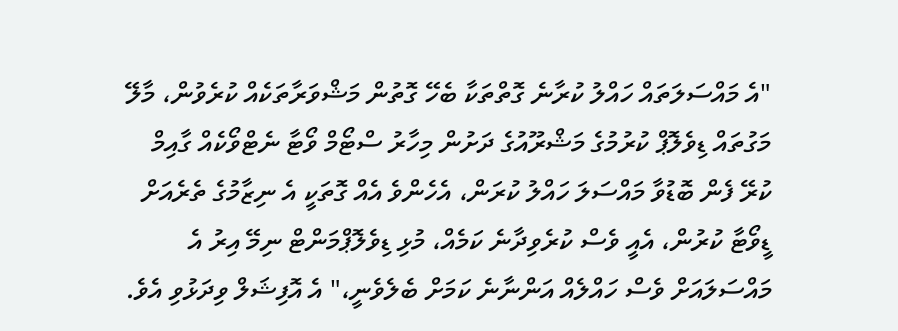"އެ މައްސަލަތައް ހައްލު ކުރާނެ ގޮތްތަކާ ބެހޭ ގޮތުން މަޝްވަރާތަކެއް ކުރެވުން، މާލޭ މަގުތައް ޑިވެލޮޕް ކުރުމުގެ މަޝްރޫއުގެ ދަށުން މިހާރު ސްޓޯމް ވޯޓާ ނެޓްވޯކެއް ގާއިމް ކުރޭ ފެން ބޮޑުވާ މައްސަލަ ހައްލު ކުރަން، އެހެންވެ އެއް ގޮތަކީ އެ ނިޒާމުގެ ތެރެއަށް ޑީވޯޓާ ކުރުން، އެއީ ވެސް ކުރެވިދާނެ ކަމެއް، މުޅި ޑިވެލޮޕްމަންޓް ނިމޭ އިރު އެ މައްސަލައަށް ވެސް ހައްލެއް އަންނާނެ ކަމަށް ބެލެވެނީ،" އެ އޮފިޝަލް ވިދަޅުވި އެވެ.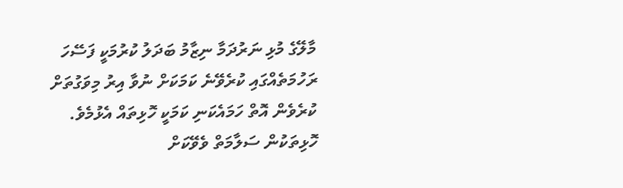މާލޭގެ މުޅި ނަރުދަމާ ނިޒާމު ބަދަލު ކުރުމަކީ ފަސޭހަ ރަހުމަތެއްގައި ކުރެވޭނެ ކަމަކަށް ނުވާ އިރު މިވަގުތަށް ކުރެވެން އޮތް ހަމައެކަނި ކަމަކީ ހޮޅިތައް އެޅުމެވެ. ހޮޅިތަކުން ސަލާމަތް ވެވޭކަށް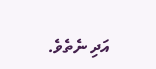އަދި ނެތެވެ.